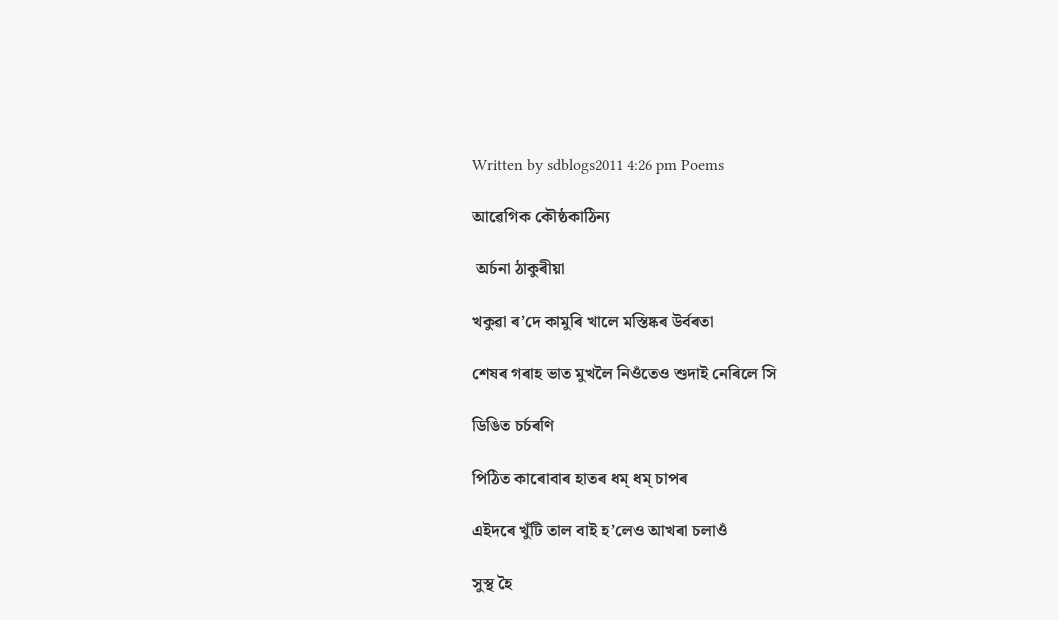Written by sdblogs2011 4:26 pm Poems

আৱেগিক কৌষ্ঠকাঠিন্য

 অৰ্চনা ঠাকুৰীয়া

খকুৱা ৰ’দে কামুৰি খালে মস্তিষ্কৰ উৰ্বৰতা

শেষৰ গৰাহ ভাত মুখলৈ নিওঁতেও শুদাই নেৰিলে সি

ডিঙিত চৰ্চৰণি

পিঠিত কাৰোবাৰ হাতৰ ধম্ ধম্ চাপৰ

এইদৰে খুঁটি তাল বাই হ’লেও আখৰা চলাওঁ

সুস্থ হৈ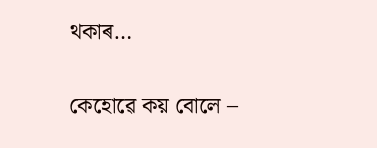থকাৰ…

কেহোৱে কয় বোলে –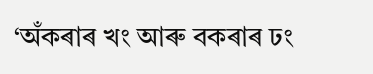‘অঁকৰাৰ খং আৰু বকৰাৰ ঢং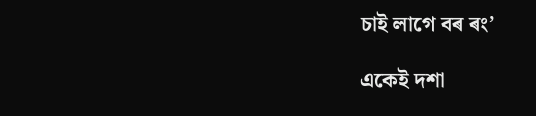চাই লাগে বৰ ৰং’

একেই দশা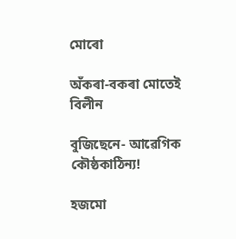মোৰো

অঁকৰা-বকৰা মোতেই বিলীন

বুজিছেনে- আৱেগিক কৌষ্ঠকাঠিন্য!

হজমো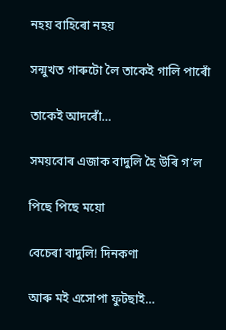নহয় বাহিৰো নহয়

সন্মুখত গাৰুটো লৈ তাকেই গালি পাৰোঁ

তাকেই আদৰোঁ…

সময়বোৰ এজাক বাদুলি হৈ উৰি গ’ল

পিছে পিছে ময়ো

বেচেৰা বাদুলি! দিনকণা

আৰু মই এসোপা ফুটছাই…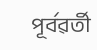পূৰ্বৱৰ্তী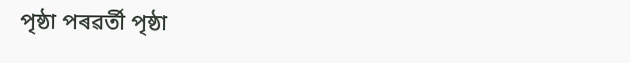পৃষ্ঠা পৰৱৰ্তী পৃষ্ঠা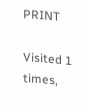PRINT

Visited 1 times,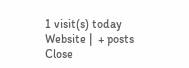1 visit(s) today
Website |  + posts
Close